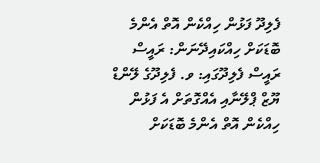ފެލިދޫ ފަޅުން ހިއްކެން އޮތް އެންމެ ބޮޑަކަށް ހިއްކައިދޭނަން: ރައީސް
ރައީސް ފެލިދޫގައި: ވ. ފެލިދޫގެ ލޭންޑް ޔޫޒް ޕްލޭނާއި އެއްގޮތަށް އެ ފަޅުން ހިއްކެން އޮތް އެންމެ ބޮޑަކަށް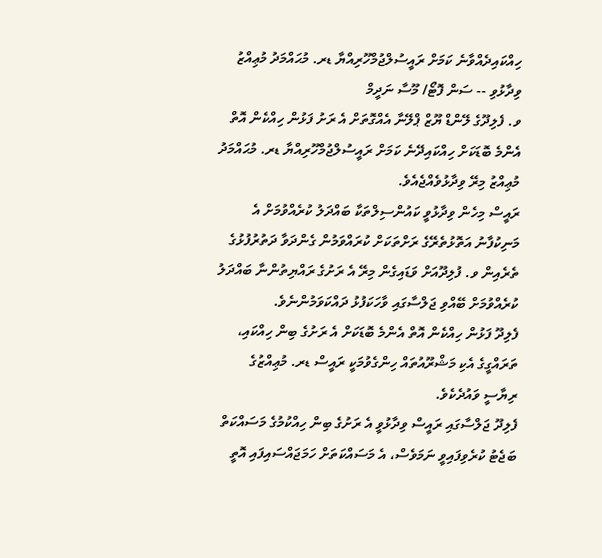ހިއްކައިދެއްވާނެ ކަމަށް ރައީސުލްޖުމްހޫރިއްޔާ ޑރ. މުޙައްމަދު މުޢިއްޒު ވިދާޅުވި -- ސަން ފޮޓޯ/ މޫސާ ނަދީމް
ވ. ފެލިދޫގެ ލޭންޑް ޔޫޒް ޕްލޭނާ އެއްގޮތަށް އެ ރަށު ފަޅުން ހިއްކެން އޮތް އެންމެ ބޮޑަކަށް ހިއްކައިދޭނެ ކަމަށް ރައީސުލްޖުމްހޫރިއްޔާ ޑރ. މުޙައްމަދު މުޢިއްޒު މިރޭ ވިދާޅުވެއްޖެއެވެ.
ރައީސް މިހެން ވިދާޅުވީ ކައުންސިލްތަކާ ބައްދަލު ކުރެއްވުމަށް އެ މަނިކުފާނު އަތޮޅުތެރޭގެ ރަށްތަކަށް ކުރައްވަމުން ގެންދަވާ ދަތުރުފުޅުގެ ތެރެއިން ވ. ފުލިދޫއަށް ވަޑައިގެން މިރޭ އެ ރަށުގެ ރައްޔިތުންނާ ބައްދަލު ކުރެއްވުމަށް ބޭއްވި ޖަލްސާގައި ވާހަކަފުޅު ދައްކަވަމުންނެވެ.
ފެލިދޫ ފަޅުން ހިއްކެން އޮތް އެންމެ ބޮޑަކަށް އެ ރަށުގެ ބިން ހިއްކައި، ތަރައްގީގެ އެކި މަޝްރޫއުތައް ހިންގެވުމަކީ ރައީސް ޑރ. މުޢިއްޒުގެ ރިޔާސީ ވައުދެކެވެ.
ފެލިދޫ ޖަލްސާގައި ރައީސް ވިދާޅުވީ އެ ރަށުގެ ބިން ހިއްކުމުގެ މަސައްކަތް ބަޖެޓު ކުރެވިފައިވީ ނަމަވެސް، އެ މަސައްކަތަށް ހަމަޖައްސައިފައި އޮތީ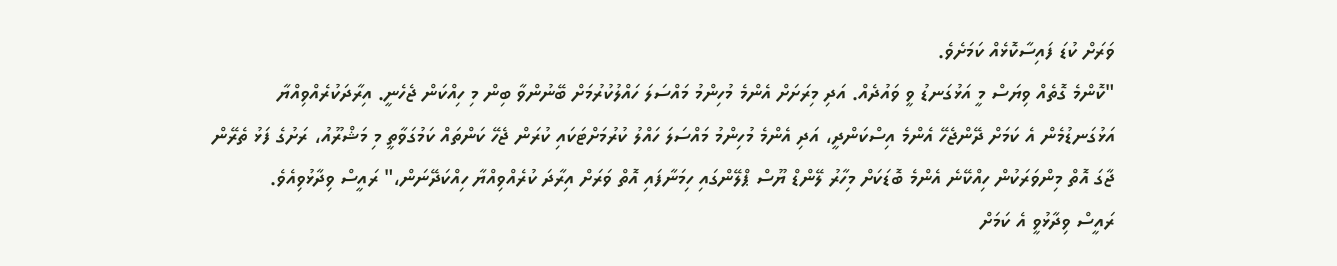ވަރަށް ކުޑަ ފައިސާކޮޅެއް ކަމަށެވެ.
"ކޮންމެ ގޮތެއް ވިޔަސް މީ އަޅުގަނޑު ވީ ވައުދެއް. އަދި މިރަށަށް އެންމެ މުހިންމު މައްސަލަ ހައްލުކުރުމަށް ބޭނުންވާ ބިން މި ހިއްކަން ޖެހެނީ. އިރާދަކުރެއްވިއްޔާ އަޅުގަނޑުމެން އެ ކަމަށް ދޭންޖެހޭ އެންމެ އިސްކަންދީ، އަދި އެންމެ މުހިންމު މައްސަލަ ހައްލު ކުރުމަށްޓަކައި ކުރަން ޖެހޭ ކަންތައް ކަމުގަވާތީ މި މަޝްރޫއު، ރަށުގެ ފަޅު ތެރޭން ޖާގަ އޮތް މިންވަރަކުން ހިއްކޭނެ އެންމެ ބޮޑަކަށް މިހާރު ލޭންޑް ޔޫސް ޕްލޭންގައި ހިމަނާފައި އޮތް ވަރަށް އިރާދަ ކުރެއްވިއްޔާ ހިއްކަދޭނަން،" ރައީސް ވިދާޅުވިއެވެ.
ރައީސް ވިދާޅުވީ އެ ކަމަށް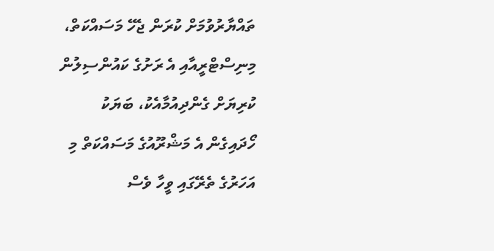ތައްޔާރުވުމަށް ކުރަން ޖެހޭ މަސައްކަތް، މިނިސްޓްރީއާއި އެ ރަށުގެ ކައުންސިލުން ކުރިޔަށް ގެންދިއުމާއެކު، ބަޔަކު ހޯދައިގެން އެ މަޝްރޫއުގެ މަސައްކަތް މި އަހަރުގެ ތެރޭގައި ވީހާ ވެސް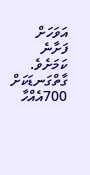އަވަހަށް ފަށާނެ ކަމަށެވެ.
ގާތްގަނޑަކަށް 700އެއްހާ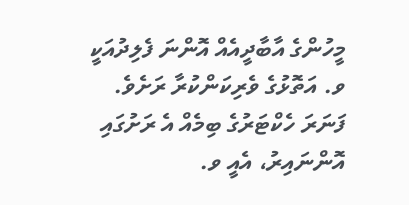މީހުންގެ އާބާދީއެއް އޮންނަ ފެލިދުއަކީ ވ. އަތޮޅުގެ ވެރިކަންކުރާ ރަށެވެ. ފަނަރަ ހެކްޓަރުގެ ބިމެއް އެ ރަށުގައި އޮންނައިރު، އެއީ ވ.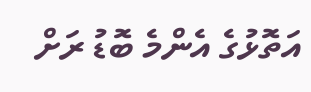އަތޮޅުގެ އެންމެ ބޮޑު ރަށް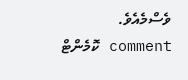ވެސްމެއެވެ.
comment ކޮމެންޓް